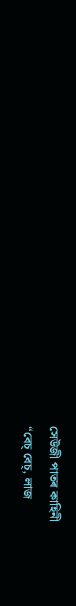সেউজী পাতৰ কাহিনী
“বেচ্ বেচ্, লাজ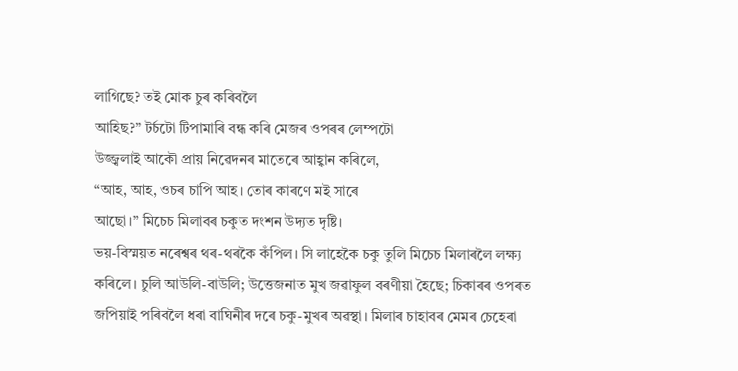লাগিছে? তই মোক চুৰ কৰিবলৈ
আহিছ?” টৰ্চটো টিপামাৰি বন্ধ কৰি মেজৰ ওপৰৰ লেম্পটো
উজ্জ্বলাই আকৌ প্ৰায় নিৱেদনৰ মাতেৰে আহ্বান কৰিলে,
“আহ, আহ, ওচৰ চাপি আহ। তোৰ কাৰণে মই সাৰে
আছো।” মিচেচ মিলাবৰ চকুত দংশন উদ্যত দৃষ্টি।
ভয়-বিস্ময়ত নৰেশ্বৰ থৰ-থৰকৈ কঁপিল। সি লাহেকৈ চকু তুলি মিচেচ মিলাৰলৈ লক্ষ্য কৰিলে। চুলি আউলি-বাউলি; উত্তেজনাত মুখ জৱাফুল বৰণীয়া হৈছে; চিকাৰৰ ওপৰত জপিয়াই পৰিবলৈ ধৰা বাঘিনীৰ দৰে চকু-মুখৰ অৱস্থা। মিলাৰ চাহাবৰ মেমৰ চেহেৰা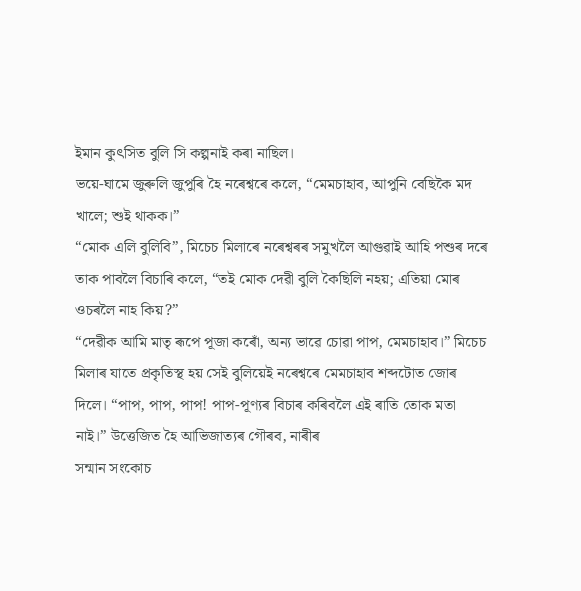ইমান কুৎসিত বুলি সি কল্পনাই কৰা নাছিল।
ভয়ে-ঘামে জুৰুলি জুপুৰি হৈ নৰেশ্বৰে কলে, “মেমচাহাব, আপুনি বেছিকৈ মদ খালে; শুই থাকক।”
“মোক এলি বুলিবি”, মিচেচ মিলাৰে নৰেশ্বৰৰ সমুখলৈ আগুৱাই আহি পশুৰ দৰে তাক পাবলৈ বিচাৰি কলে, “তই মোক দেৱী বুলি কৈছিলি নহয়; এতিয়া মোৰ ওচৰলৈ নাহ কিয়?”
“দেৱীক আমি মাতৃ ৰূপে পূজা কৰোঁ, অন্য ভাৱে চোৱা পাপ, মেমচাহাব।” মিচেচ মিলাৰ যাতে প্ৰকৃতিস্থ হয় সেই বুলিয়েই নৰেশ্বৰে মেমচাহাব শব্দটোত জোৰ দিলে। “পাপ, পাপ, পাপ! পাপ-পূণ্যৰ বিচাৰ কৰিবলৈ এই ৰাতি তোক মতা নাই।” উত্তেজিত হৈ আভিজাত্যৰ গৌৰব, নাৰীৰ
সন্মান সংকোচ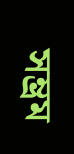সম্ভ্ৰম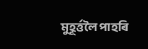মুহূৰ্ত্তলৈ পাহৰি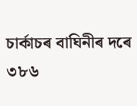চাৰ্কাচৰ বাঘিনীৰ দৰে
৩৮৬